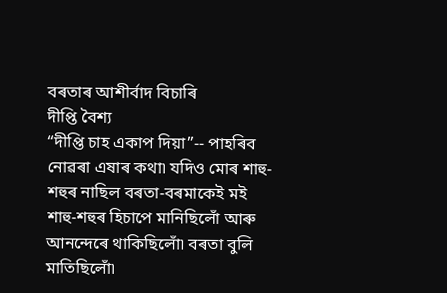বৰতাৰ আশীৰ্বাদ বিচাৰি
দীপ্তি বৈশ্য
“দীপ্তি চাহ একাপ দিয়া”-- পাহৰিব নোৱৰা এষাৰ কথা৷ যদিও মোৰ শাহু-শহুৰ নাছিল বৰতা-বৰমাকেই মই শাহু-শহুৰ হিচাপে মানিছিলোঁ আৰু আনন্দেৰে থাকিছিলোঁ৷ বৰতা বুলি মাতিছিলোঁ৷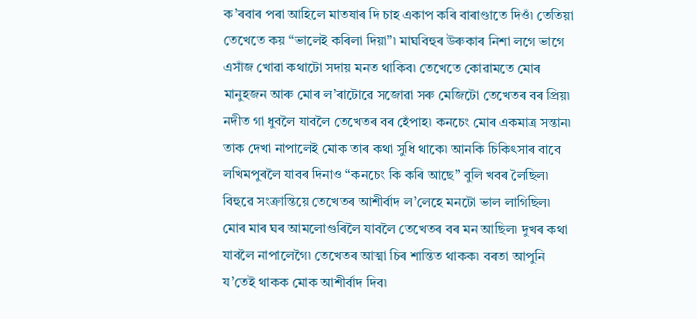ক’ৰবাৰ পৰা আহিলে মাতষাৰ দি চাহ একাপ কৰি বাৰাণ্ডাতে দিওঁ৷ তেতিয়া তেখেতে কয় “ভালেই কৰিলা দিয়া”৷ মাঘবিহুৰ উৰুকাৰ নিশা লগে ভাগে এসাঁজ খোৱা কথাটো সদায় মনত থাকিব৷ তেখেতে কোৱামতে মোৰ মানুহজন আৰু মোৰ ল’ৰাটোৱে সজোৱা সৰু মেজিটো তেখেতৰ বৰ প্ৰিয়৷ নদীত গা ধুবলৈ যাবলৈ তেখেতৰ বৰ হেঁপাহ৷ কনচেং মোৰ একমাত্ৰ সন্তান৷ তাক দেখা নাপালেই মোক তাৰ কথা সুধি থাকে৷ আনকি চিকিৎসাৰ বাবে লখিমপুৰলৈ যাবৰ দিনাও “কনচেং কি কৰি আছে” বুলি খবৰ লৈছিল৷ বিহুৱে সংক্ৰান্তিয়ে তেখেতৰ আশীৰ্বাদ ল’লেহে মনটো ভাল লাগিছিল৷ মোৰ মাৰ ঘৰ আমলোগুৰিলৈ যাবলৈ তেখেতৰ বৰ মন আছিল৷ দুখৰ কথা যাবলৈ নাপালেগৈ৷ তেখেতৰ আত্মা চিৰ শান্তিত থাকক৷ বৰতা আপুনি য’তেই থাকক মোক আশীৰ্বাদ দিব৷